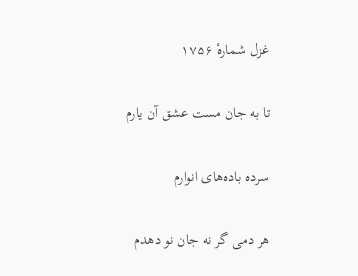غزل شمارهٔ ۱۷۵۶

تا به جان مست عشق آن یارم

سرده باده‌های انوارم

هر دمی گر نه جان نو دهدم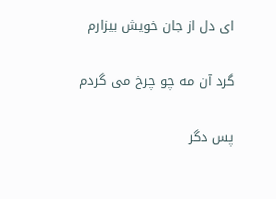ای دل از جان خویش بیزارم

گرد آن مه چو چرخ می گردم

پس دگر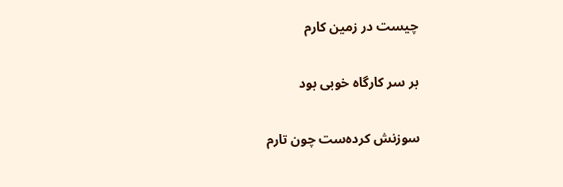چیست در زمین کارم

بر سر کارگاه خوبی بود

سوزنش کرده‌ست چون تارم